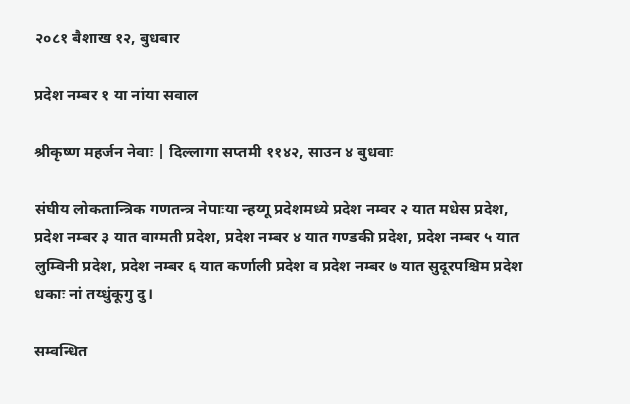२०८१ बैशाख १२, बुधबार

प्रदेश नम्बर १ या नांया सवाल

श्रीकृष्ण महर्जन नेवाः | दिल्लागा सप्तमी ११४२, साउन ४ बुधवाः

संघीय लोकतान्त्रिक गणतन्त्र नेपाःया न्हय्गू प्रदेशमध्ये प्रदेश नम्वर २ यात मधेस प्रदेश, प्रदेश नम्बर ३ यात वाग्मती प्रदेश, प्रदेश नम्बर ४ यात गण्डकी प्रदेश, प्रदेश नम्बर ५ यात लुम्विनी प्रदेश, प्रदेश नम्बर ६ यात कर्णाली प्रदेश व प्रदेश नम्बर ७ यात सुदूरपश्चिम प्रदेश धकाः नां तय्धुंकूगु दु।

सम्वन्धित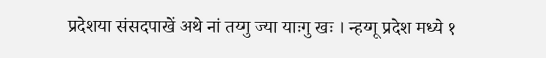प्रदेशया संसदपाखें अथे नां तय्गु ज्या याःगु खः । न्हय्गू प्रदेश मध्ये १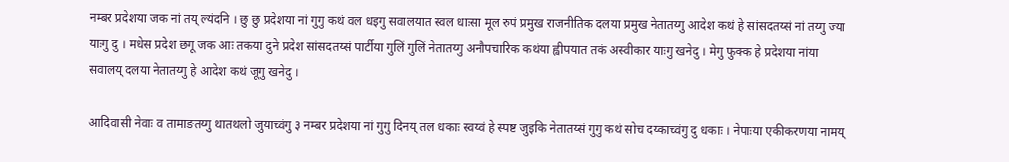नम्बर प्रदेशया जक नां तय् ल्यंदनि । छु छु प्रदेशया नां गुगु कथं वल धइगु सवालयात स्वल धाःसा मूल रुपं प्रमुख राजनीतिक दलया प्रमुख नेतातय्गु आदेश कथं हे सांसदतय्सं नां तय्गु ज्या याःगु दु । मधेस प्रदेश छगू जक आः तकया दुने प्रदेश सांसदतय्सं पार्टीया गुलिं गुलिं नेतातय्गु अनौपचारिक कथंया ह्वीपयात तकं अस्वीकार याःगु खनेदु । मेगु फुक्क हे प्रदेशया नांया सवालय् दलया नेतातय्गु हे आदेश कथं जूगु खनेदु ।

आदिवासी नेवाः व तामाङतय्गु थातथलो जुयाच्वंगु ३ नम्बर प्रदेशया नां गुगु दिनय् तल धकाः स्वय्वं हे स्पष्ट जुइकि नेतातय्सं गुगु कथं सोच दय्काच्वंगु दु धकाः । नेपाःया एकीकरणया नामय्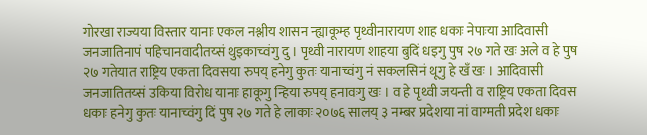गोरखा राज्यया विस्तार यानाः एकल नश्लीय शासन न्ह्याकूम्ह पृथ्वीनारायण शाह धकाः नेपाःया आदिवासी जनजातिनापं पहिचानवादीतय्सं थुइकाच्वंगु दु । पृथ्वी नारायण शाहया बुदिं धइगु पुष २७ गते खः अले व हे पुष २७ गतेयात राष्ट्रिय एकता दिवसया रुपय् हनेगु कुतः यानाच्वंगु नं सकलसिनं थूगु हे खँ खः । आदिवासी जनजातितय्सं उकिया विरोध यानाः हाकूगु न्हिया रुपय् हनावःगु खः । व हे पृथ्वी जयन्ती व राष्ट्रिय एकता दिवस धकाः हनेगु कुतः यानाच्वंगु दिं पुष २७ गते हे लाकाः २०७६ सालय् ३ नम्बर प्रदेशया नां वाग्मती प्रदेश धकाः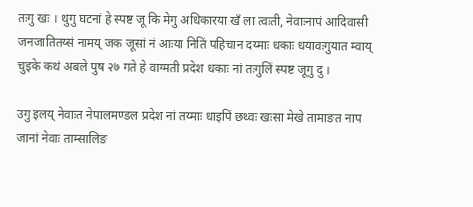तःगु खः । थुगु घटनां हे स्पष्ट जू कि मेगु अधिकारया खँ ला त्वःती, नेवाःनापं आदिवासी जनजातितय्सं नामय् जक जूसां नं आःया नितिं पहिचान दय्माः धकाः धयावःगुयात म्वाय् चुइके कथं अबले पुष २७ गते हे वाग्मती प्रदेश धकाः नां तःगुलिं स्पष्ट जूगु दु ।

उगु इलय् नेवाःत नेपालमण्डल प्रदेश नां तय्माः धाइपिं छथ्वः खःसा मेखे तामाङत नाप जानां नेवाः ताम्सालिङ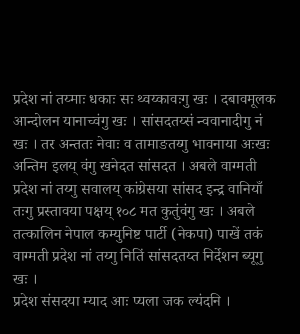प्रदेश नां तय्माः धकाः सः थ्वय्कावःगु खः । दबावमूलक आन्दोलन यानाच्वंगु खः । सांसदतय्सं न्ववानादीगु नं खः । तर अन्ततः नेवाः व तामाङतय्गु भावनाया अःखः अन्तिम इलय् वंगु खनेदत सांसदत । अबले वाग्मती प्रदेश नां तय्गु सवालय् कांग्रेसया सांसद इन्द्र वानियाँ तःगु प्रस्तावया पक्षय् १०८ मत कुतुंवंगु खः । अबले तत्कालिन नेपाल कम्युनिष्ट पार्टी (नेकपा) पाखें तकं वाग्मती प्रदेश नां तय्गु नितिं सांसदतय्त निर्देशन ब्यूगु खः ।
प्रदेश संसदया म्याद आः प्यला जक ल्यंदनि ।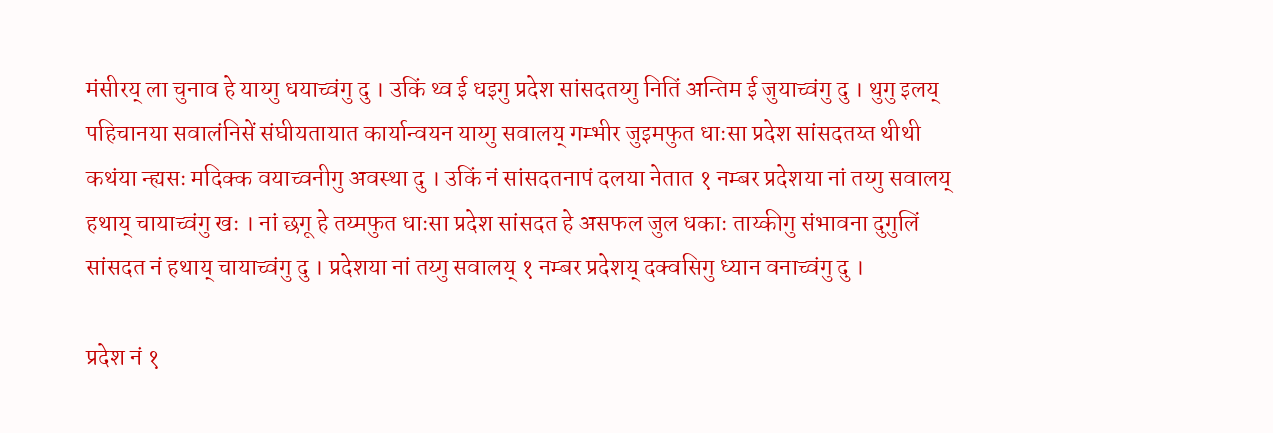मंसीरय् ला चुनाव हे याय्गु धयाच्वंगु दु । उकिं थ्व ई धइगु प्रदेश सांसदतय्गु नितिं अन्तिम ई जुयाच्वंगु दु । थुगु इलय् पहिचानया सवालंनिसें संघीयतायात कार्यान्वयन याय्गु सवालय् गम्भीर जुइमफुत धाःसा प्रदेश सांसदतय्त थीथी कथंया न्ह्यसः मदिक्क वयाच्वनीगु अवस्था दु । उकिं नं सांसदतनापं दलया नेतात १ नम्बर प्रदेशया नां तय्गु सवालय् हथाय् चायाच्वंगु खः । नां छगू हे तय्मफुत धाःसा प्रदेश सांसदत हे असफल जुल धकाः ताय्कीगु संभावना दुगुलिं सांसदत नं हथाय् चायाच्वंगु दु । प्रदेशया नां तय्गु सवालय् १ नम्बर प्रदेशय् दक्वसिगु ध्यान वनाच्वंगु दु ।

प्रदेश नं १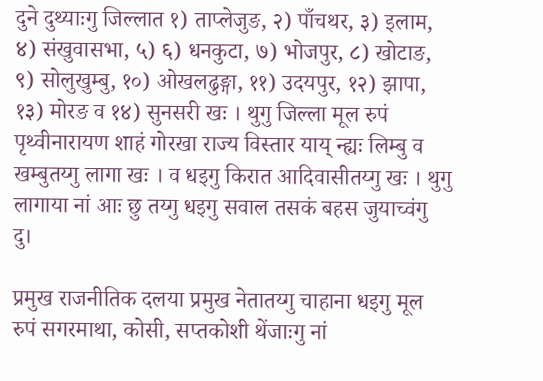दुने दुथ्याःगु जिल्लात १) ताप्लेजुङ, २) पाँचथर, ३) इलाम, ४) संखुवासभा, ५) ६) धनकुटा, ७) भोजपुर, ८) खोटाङ, ९) सोलुखुम्बु, १०) ओखलढुङ्गा, ११) उदयपुर, १२) झापा, १३) मोरङ व १४) सुनसरी खः । थुगु जिल्ला मूल रुपं पृथ्वीनारायण शाहं गोरखा राज्य विस्तार याय् न्ह्यः लिम्बु व खम्बुतय्गु लागा खः । व धइगु किरात आदिवासीतय्गु खः । थुगु लागाया नां आः छु तय्गु धइगु सवाल तसकं बहस जुयाच्वंगु दु।

प्रमुख राजनीतिक दलया प्रमुख नेतातय्गु चाहाना धइगु मूल रुपं सगरमाथा, कोसी, सप्तकोशी थेंजाःगु नां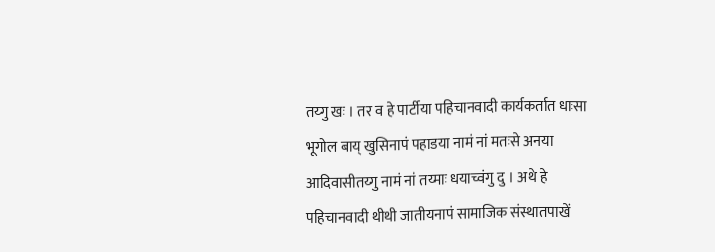तय्गु खः । तर व हे पार्टीया पहिचानवादी कार्यकर्तात धाःसा भूगोल बाय् खुसिनापं पहाडया नामं नां मतःसे अनया आदिवासीतय्गु नामं नां तय्माः धयाच्वंगु दु । अथे हे पहिचानवादी थीथी जातीयनापं सामाजिक संस्थातपाखें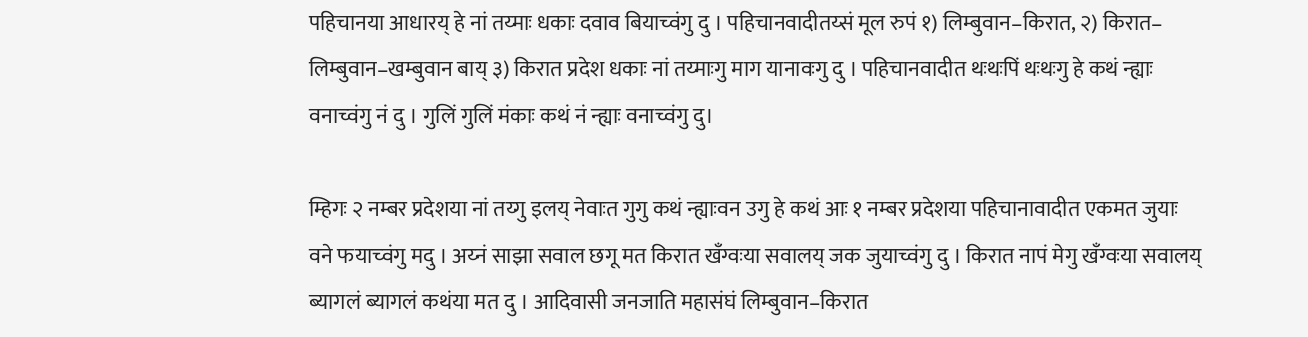पहिचानया आधारय् हे नां तय्माः धकाः दवाव बियाच्वंगु दु । पहिचानवादीतय्सं मूल रुपं १) लिम्बुवान–किरात, २) किरात– लिम्बुवान–खम्बुवान बाय् ३) किरात प्रदेश धकाः नां तय्माःगु माग यानावःगु दु । पहिचानवादीत थःथःपिं थःथःगु हे कथं न्ह्याः वनाच्वंगु नं दु । गुलिं गुलिं मंकाः कथं नं न्ह्याः वनाच्वंगु दु।

म्हिगः २ नम्बर प्रदेशया नां तय्गु इलय् नेवाःत गुगु कथं न्ह्याःवन उगु हे कथं आः १ नम्बर प्रदेशया पहिचानावादीत एकमत जुयाः वने फयाच्वंगु मदु । अय्नं साझा सवाल छगू मत किरात खँग्वःया सवालय् जक जुयाच्वंगु दु । किरात नापं मेगु खँग्वःया सवालय् ब्यागलं ब्यागलं कथंया मत दु । आदिवासी जनजाति महासंघं लिम्बुवान–किरात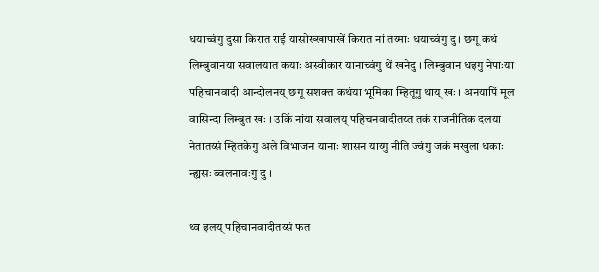धयाच्वंगु दुसा किरात राई यासोख्खापाखें किरात नां तय्माः धयाच्वंगु दु । छगू कथं लिम्बुवानया सवालयात कयाः अस्वीकार यानाच्वंगु थें खनेदु । लिम्बुवान धइगु नेपाःया पहिचानवादी आन्दोलनय् छगू सशक्त कथंया भूमिका म्हितूगु थाय् खः । अनयापिं मूल वासिन्दा लिम्बुत खः । उकिं नांया सवालय् पहिचनवादीतय्त तकं राजनीतिक दलया नेतातय्सं म्हितकेगु अले विभाजन यानाः शासन याय्गु नीति ज्वंगु जकं मखुला धकाः न्ह्यसः ब्वलनावःगु दु ।

थ्व इलय् पहिचानवादीतय्सं फत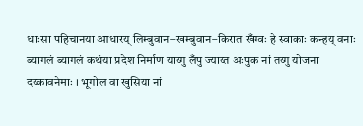धाःसा पहिचानया आधारय् लिम्बुवान–खम्बुवान–किरात खँग्वः हे स्वाकाः कन्हय् वनाः ब्यागलं ब्यागलं कथंया प्रदेश निर्माण याय्गु लँपु ज्याय्त अःपुक नां तय्गु योजना दय्कावनेमाः । भूगोल वा खुसिया नां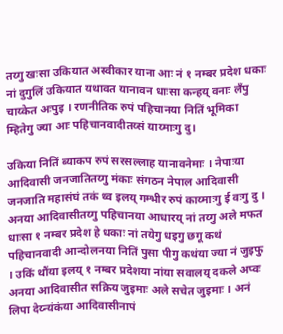तय्गु खःसा उकियात अस्वीकार याना आः नं १ नम्बर प्रदेश धकाः नां दुगुलिं उकियात यथावत यानावन धाःसा कन्हय् वनाः लँपु चाय्केत अःपुइ । रणनीतिक रुपं पहिचानया नितिं भूमिका म्हितेगु ज्या आः पहिचानवादीतय्सं याय्माःगु दु।

उकिया नितिं ब्याकप रुपं सरसल्लाह यानावनेमाः । नेपाःया आदिवासी जनजातितय्गु मंकाः संगठन नेपाल आदिवासी जनजाति महासंघं तकं थ्व इलय् गम्भीर रुपं काय्माःगु ई वःगु दु । अनया आदिवासीतय्गु पहिचानया आधारय् नां तय्गु अले मफत धाःसा १ नम्बर प्रदेश हे धकाः नां तयेगु धइगु छगू कथं पहिचानवादी आन्दोलनया नितिं पुसा पीगु कथंया ज्या नं जुइफु । उकिं थौंया इलय् १ नम्बर प्रदेशया नांया सवालय् दकले अप्वः अनया आदिवासीत सक्रिय जुइमाः अले सचेत जुइमाः । अनं लिपा देय्न्यंकंया आदिवासीनापं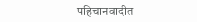पहिचानवादीत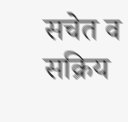सचेत व सक्रिय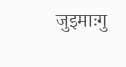जुइमाःगु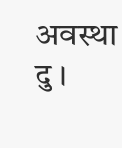अवस्था दु ।